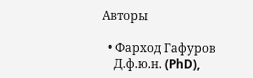Авторы

  • Фарход Гафуров
    Д.ф.ю.н. (PhD),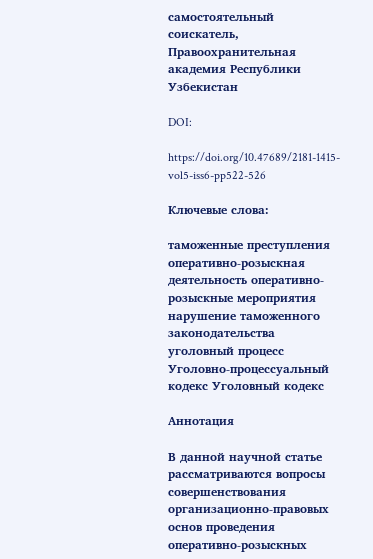самостоятельный соискатель, Правоохранительная академия Республики Узбекистан

DOI:

https://doi.org/10.47689/2181-1415-vol5-iss6-pp522-526

Ключевые слова:

таможенные преступления оперативно-розыскная деятельность оперативно-розыскные мероприятия нарушение таможенного законодательства уголовный процесс Уголовно-процессуальный кодекс Уголовный кодекс

Аннотация

В данной научной статье рассматриваются вопросы совершенствования организационно-правовых основ проведения оперативно-розыскных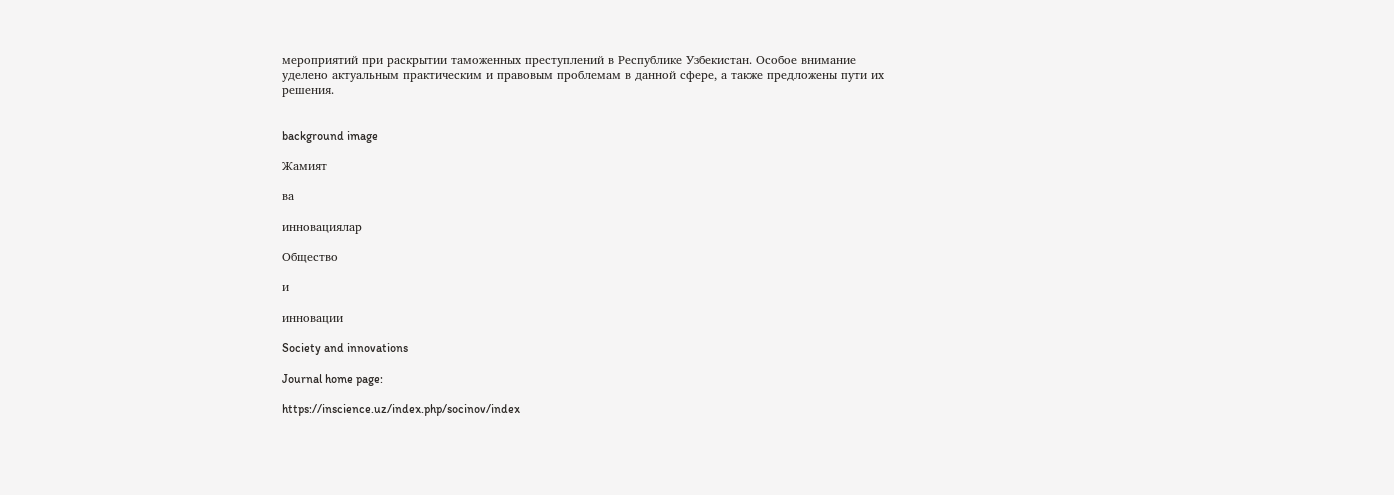мероприятий при раскрытии таможенных преступлений в Республике Узбекистан. Особое внимание уделено актуальным практическим и правовым проблемам в данной сфере, а также предложены пути их решения.


background image

Жамият

ва

инновациялар

Общество

и

инновации

Society and innovations

Journal home page:

https://inscience.uz/index.php/socinov/index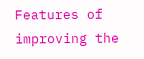Features of improving the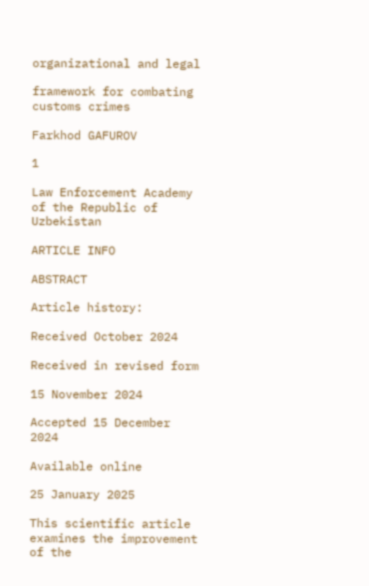organizational and legal

framework for combating customs crimes

Farkhod GAFUROV

1

Law Enforcement Academy of the Republic of Uzbekistan

ARTICLE INFO

ABSTRACT

Article history:

Received October 2024

Received in revised form

15 November 2024

Accepted 15 December 2024

Available online

25 January 2025

This scientific article examines the improvement of the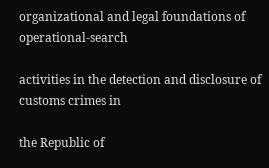organizational and legal foundations of operational-search

activities in the detection and disclosure of customs crimes in

the Republic of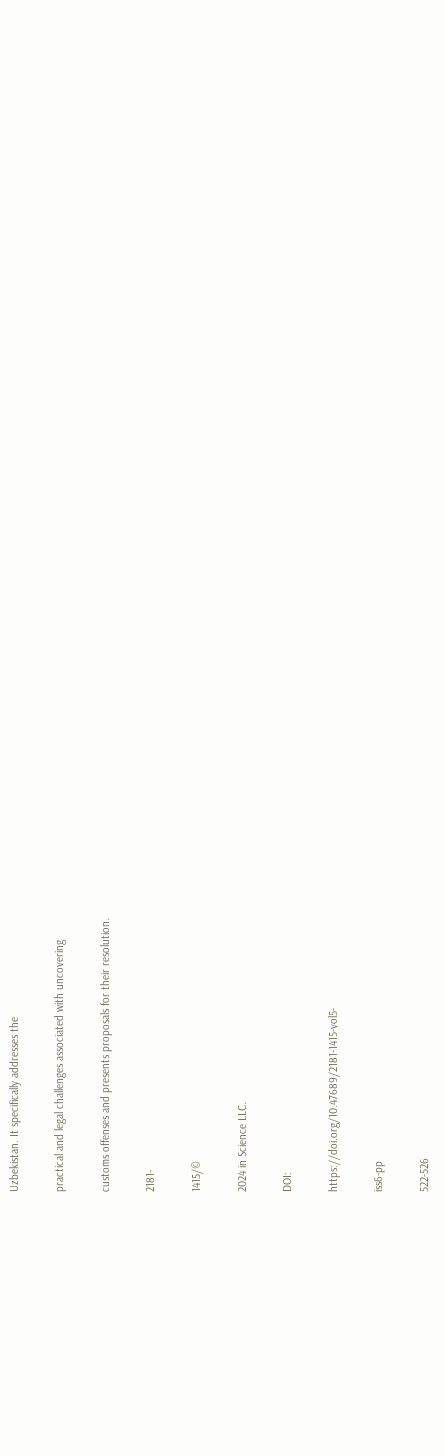Uzbekistan. It specifically addresses the

practical and legal challenges associated with uncovering

customs offenses and presents proposals for their resolution.

2181-

1415/©

2024 in Science LLC.

DOI:

https://doi.org/10.47689/2181-1415-vol5-

iss6-pp

522-526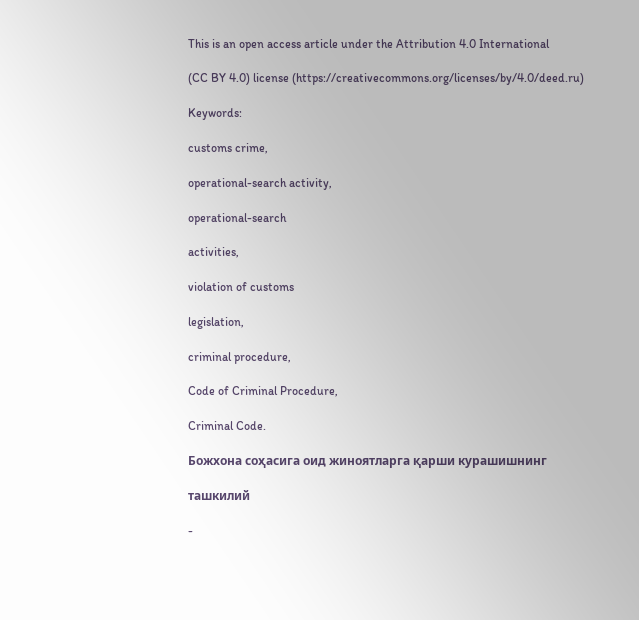This is an open access article under the Attribution 4.0 International

(CC BY 4.0) license (https://creativecommons.org/licenses/by/4.0/deed.ru)

Keywords:

customs crime,

operational-search activity,

operational-search

activities,

violation of customs

legislation,

criminal procedure,

Code of Criminal Procedure,

Criminal Code.

Божхона соҳасига оид жиноятларга қарши курашишнинг

ташкилий

-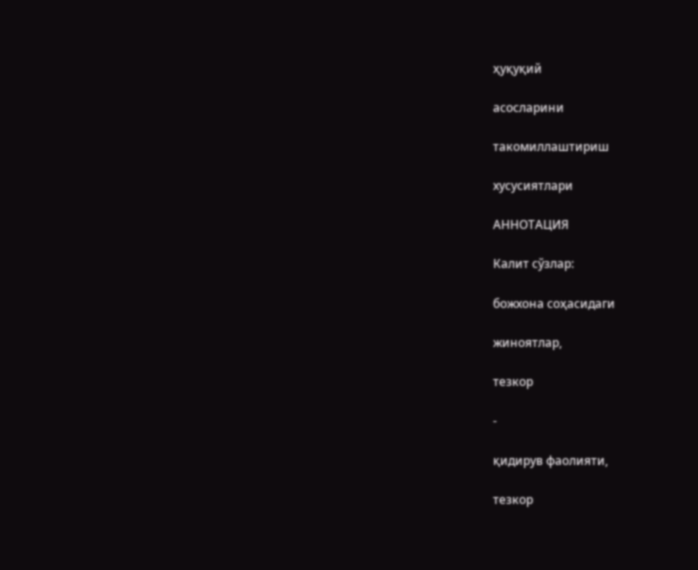ҳуқуқий

асосларини

такомиллаштириш

хусусиятлари

АННОТАЦИЯ

Калит сўзлар:

божхона соҳасидаги

жиноятлар,

тезкор

-

қидирув фаолияти,

тезкор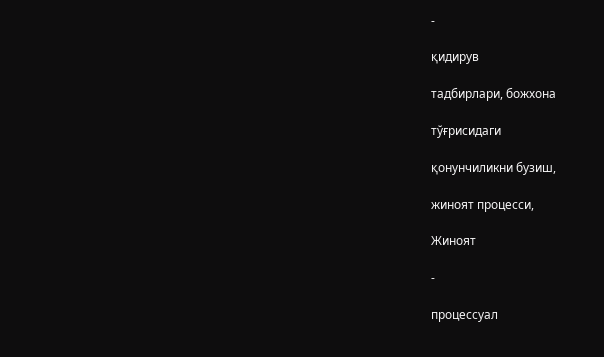-

қидирув

тадбирлари, божхона

тўғрисидаги

қонунчиликни бузиш,

жиноят процесси,

Жиноят

-

процессуал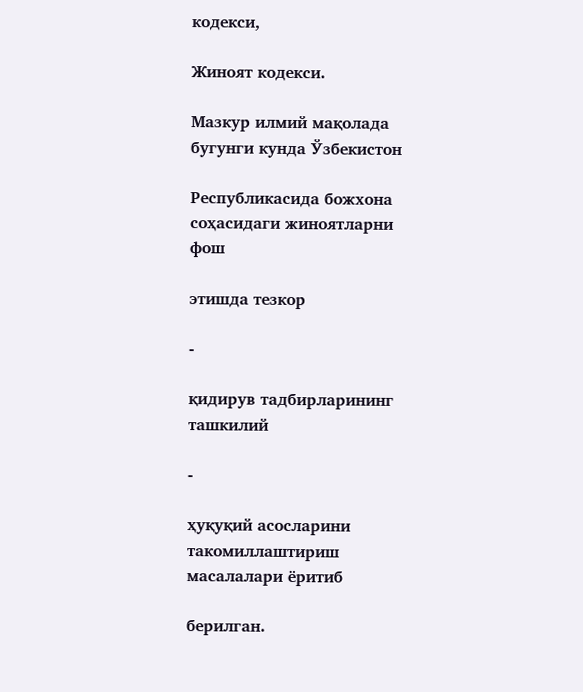кодекси,

Жиноят кодекси.

Мазкур илмий мақолада бугунги кунда Ўзбекистон

Республикасида божхона соҳасидаги жиноятларни фош

этишда тезкор

-

қидирув тадбирларининг ташкилий

-

ҳуқуқий асосларини такомиллаштириш масалалари ёритиб

берилган.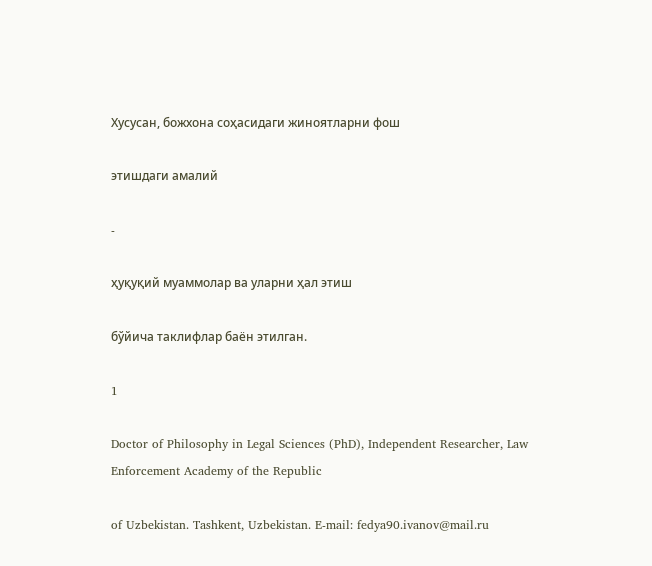Хусусан, божхона соҳасидаги жиноятларни фош

этишдаги амалий

-

ҳуқуқий муаммолар ва уларни ҳал этиш

бўйича таклифлар баён этилган.

1

Doctor of Philosophy in Legal Sciences (PhD), Independent Researcher, Law Enforcement Academy of the Republic

of Uzbekistan. Tashkent, Uzbekistan. E-mail: fedya90.ivanov@mail.ru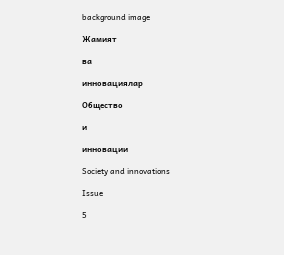background image

Жамият

ва

инновациялар

Общество

и

инновации

Society and innovations

Issue

5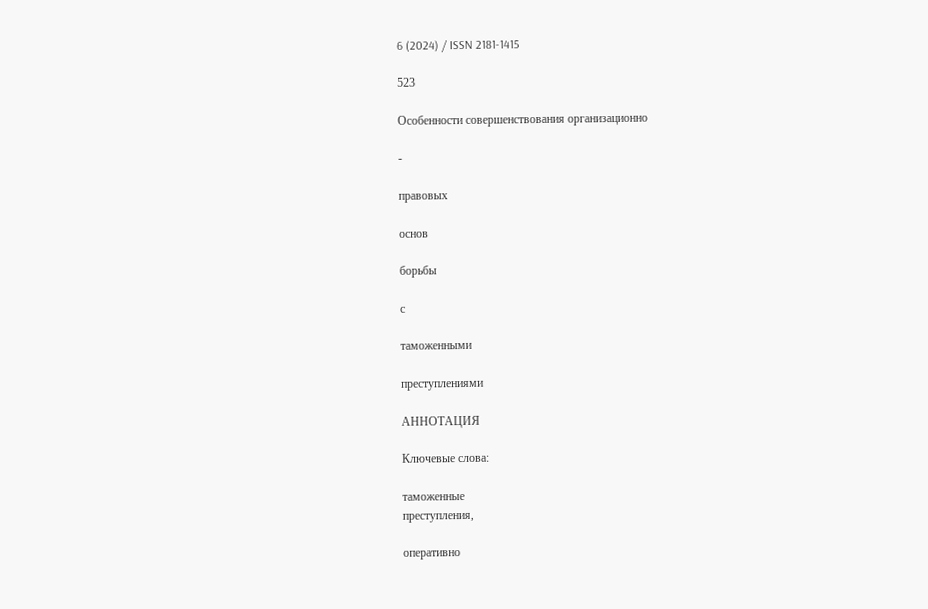6 (2024) / ISSN 2181-1415

523

Особенности совершенствования организационно

-

правовых

основ

борьбы

с

таможенными

преступлениями

АННОТАЦИЯ

Ключевые слова:

таможенные
преступления,

оперативно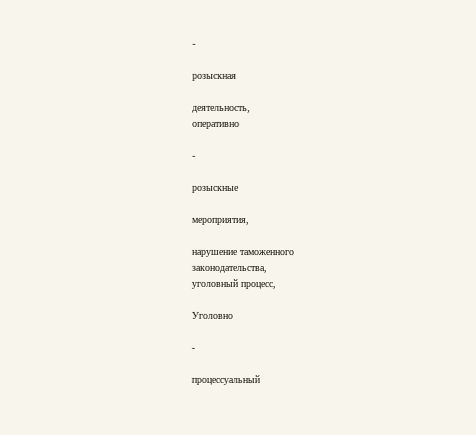-

розыскная

деятельность,
оперативно

-

розыскные

мероприятия,

нарушение таможенного
законодательства,
уголовный процесс,

Уголовно

-

процессуальный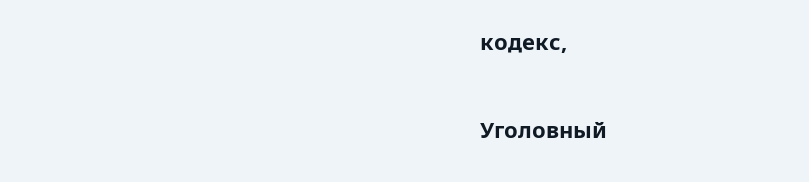кодекс,

Уголовный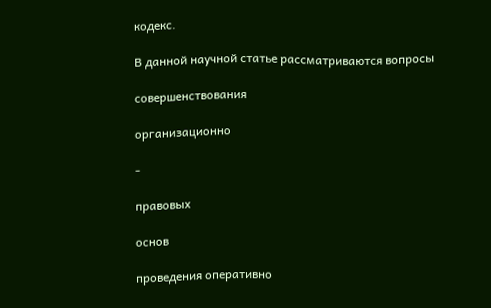кодекс.

В данной научной статье рассматриваются вопросы

совершенствования

организационно

-

правовых

основ

проведения оперативно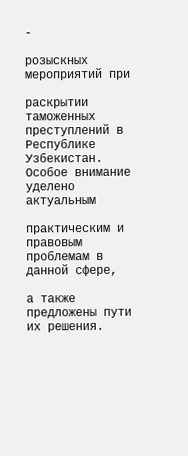-

розыскных мероприятий при

раскрытии таможенных преступлений в Республике
Узбекистан. Особое внимание уделено актуальным

практическим и правовым проблемам в данной сфере,

а также предложены пути их решения.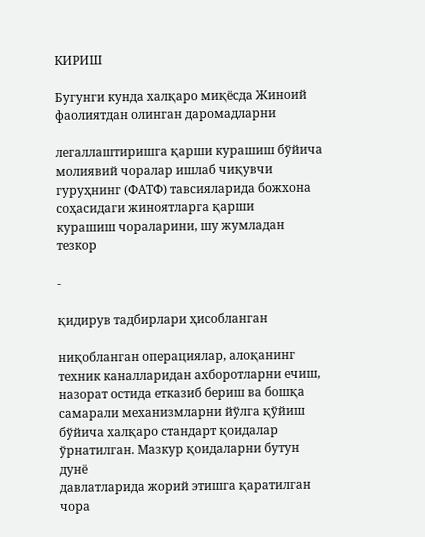КИРИШ

Бугунги кунда халқаро миқёсда Жиноий фаолиятдан олинган даромадларни

легаллаштиришга қарши курашиш бўйича молиявий чоралар ишлаб чиқувчи
гуруҳнинг (ФАТФ) тавсияларида божхона соҳасидаги жиноятларга қарши
курашиш чораларини, шу жумладан тезкор

-

қидирув тадбирлари ҳисобланган

ниқобланган операциялар, алоқанинг техник каналларидан ахборотларни ечиш,
назорат остида етказиб бериш ва бошқа самарали механизмларни йўлга қўйиш
бўйича халқаро стандарт қоидалар ўрнатилган. Мазкур қоидаларни бутун дунё
давлатларида жорий этишга қаратилган чора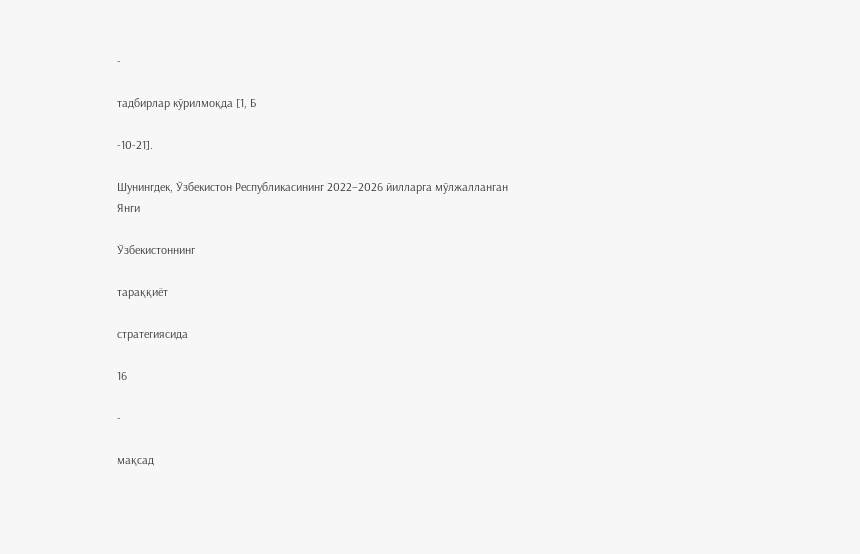-

тадбирлар кўрилмоқда [1, Б

-10-21].

Шунингдек, Ўзбекистон Республикасининг 2022–2026 йилларга мўлжалланган
Янги

Ўзбекистоннинг

тараққиёт

стратегиясида

16

-

мақсад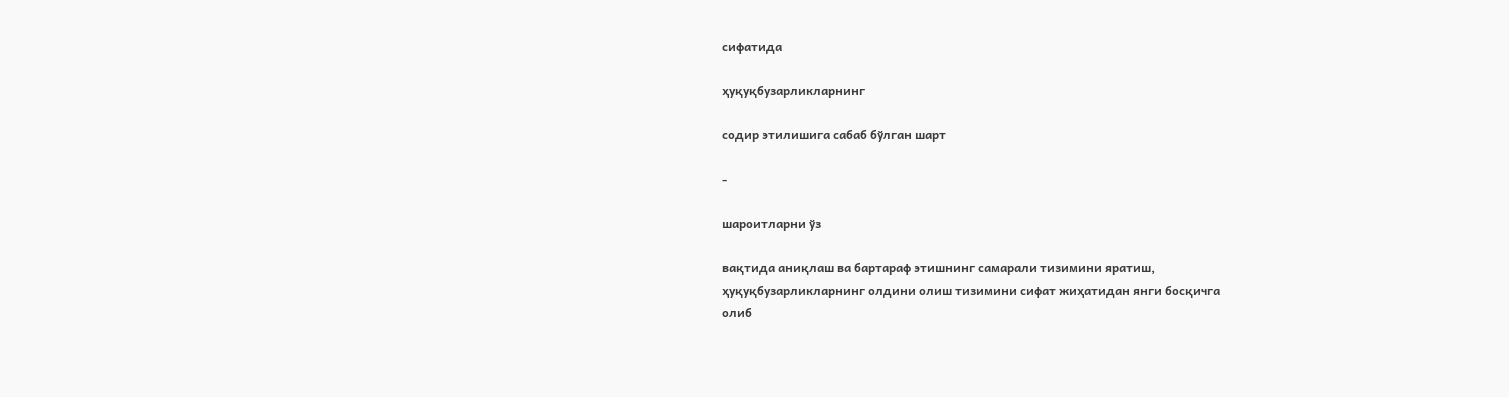сифатида

ҳуқуқбузарликларнинг

содир этилишига сабаб бўлган шарт

-

шароитларни ўз

вақтида аниқлаш ва бартараф этишнинг самарали тизимини яратиш,
ҳуқуқбузарликларнинг олдини олиш тизимини сифат жиҳатидан янги босқичга
олиб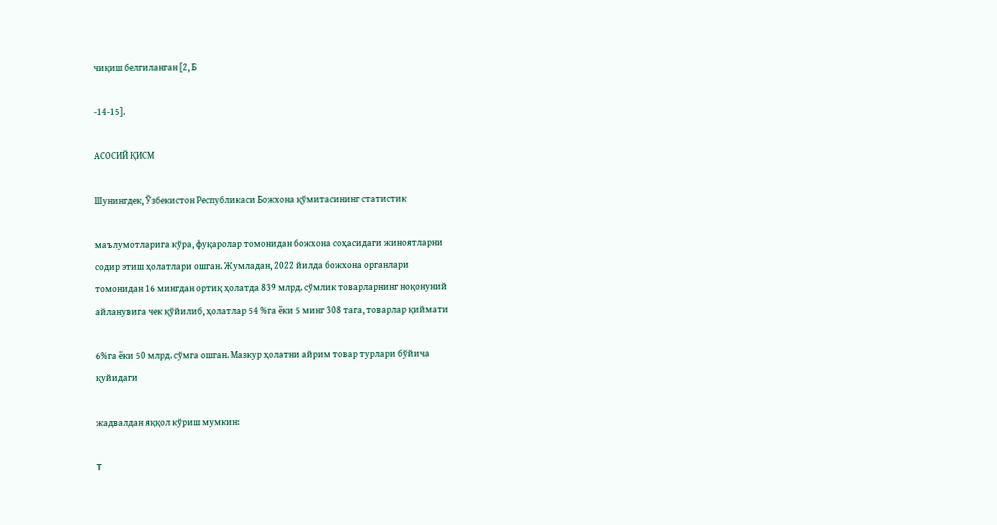чиқиш белгиланган [2, Б

-14-15].

АСОСИЙ ҚИСМ

Шунингдек, Ўзбекистон Республикаси Божхона қўмитасининг статистик

маълумотларига кўра, фуқаролар томонидан божхона соҳасидаги жиноятларни
содир этиш ҳолатлари ошган. Жумладан, 2022 йилда божхона органлари
томонидан 16 мингдан ортиқ ҳолатда 839 млрд. сўмлик товарларнинг ноқонуний
айланувига чек қўйилиб, ҳолатлар 54 %га ёки 5 минг 308 тага, товарлар қиймати

6%га ёки 50 млрд. сўмга ошган. Мазкур ҳолатни айрим товар турлари бўйича
қуйидаги

жадвалдан яққол кўриш мумкин:

T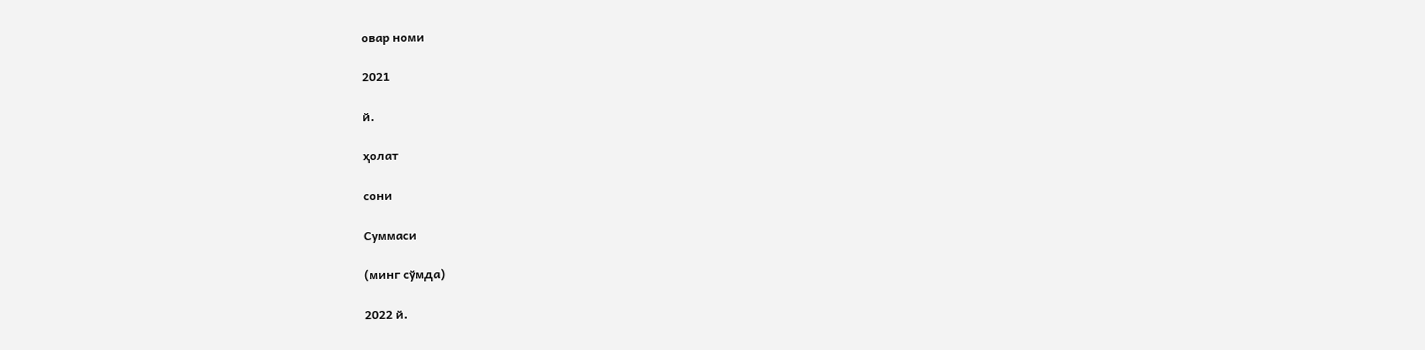овар номи

2021

й.

ҳолат

сони

Суммаси

(минг сўмда)

2022 й.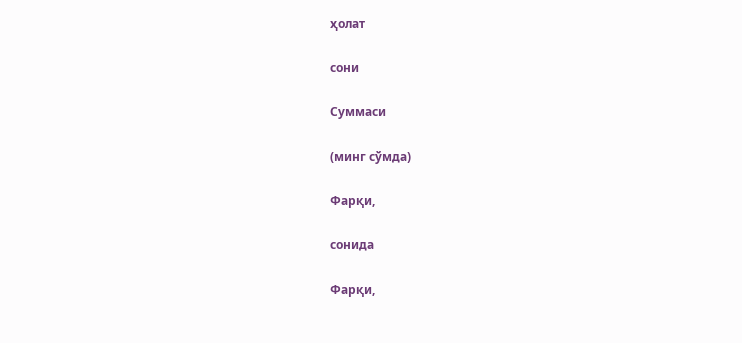ҳолат

сони

Суммаси

(минг сўмда)

Фарқи,

сонида

Фарқи,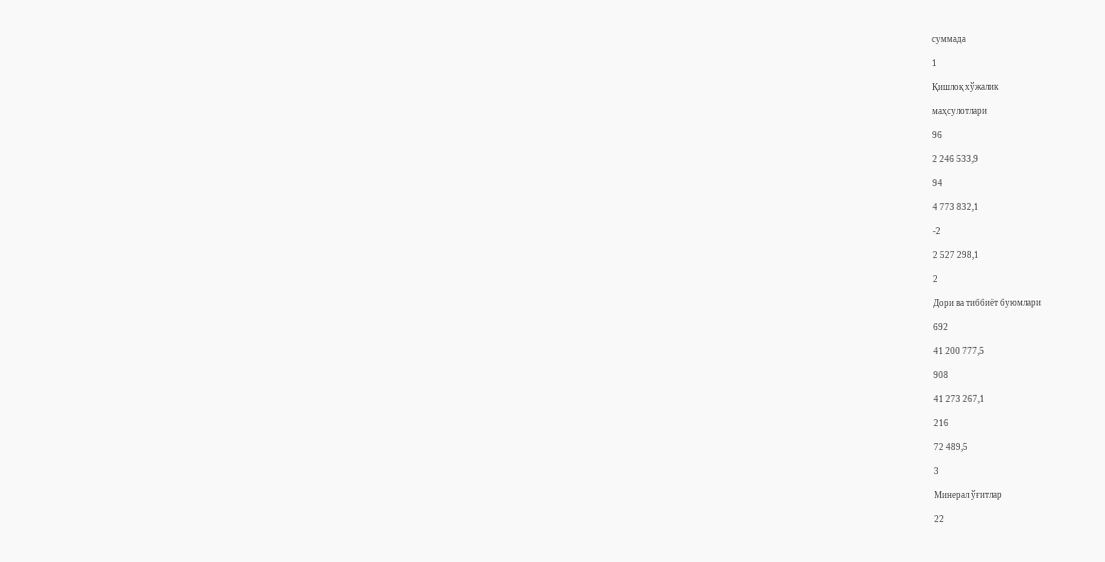суммада

1

Қишлоқ хўжалик

маҳсулотлари

96

2 246 533,9

94

4 773 832,1

-2

2 527 298,1

2

Дори ва тиббиёт буюмлари

692

41 200 777,5

908

41 273 267,1

216

72 489,5

3

Минерал ўғитлар

22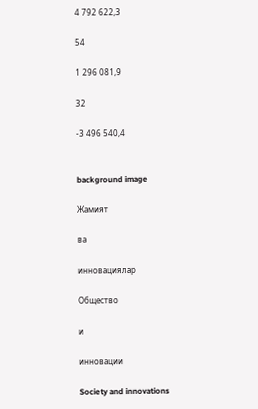4 792 622,3

54

1 296 081,9

32

-3 496 540,4


background image

Жамият

ва

инновациялар

Общество

и

инновации

Society and innovations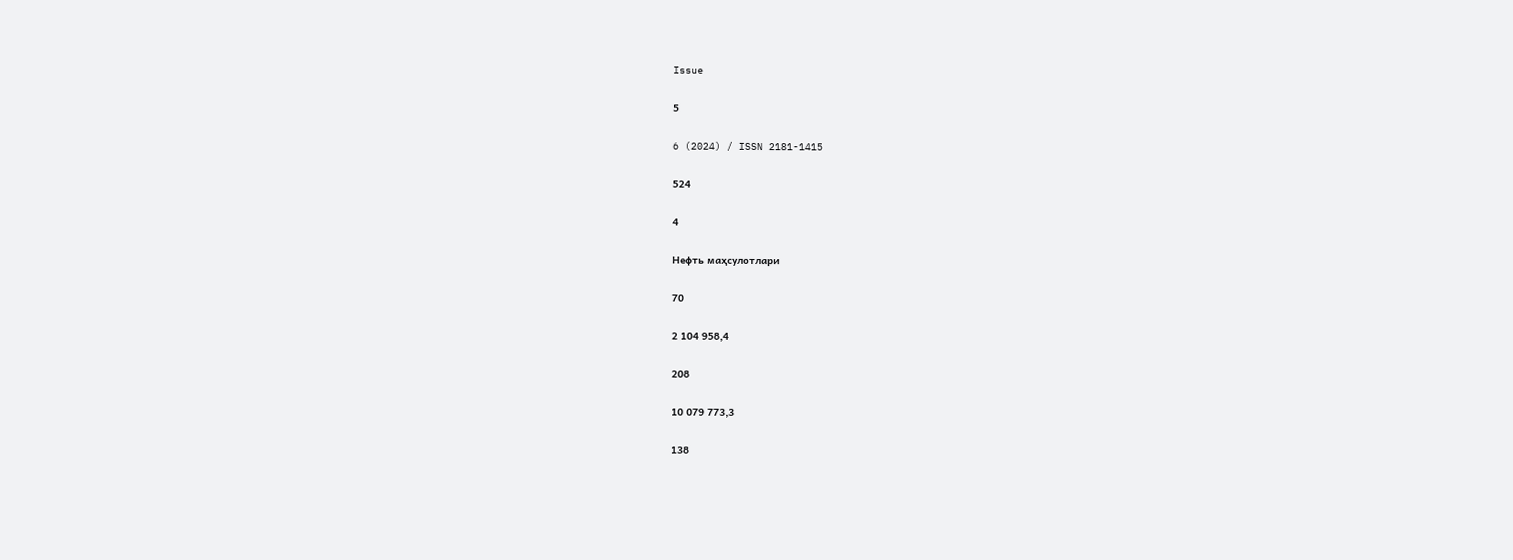Issue

5

6 (2024) / ISSN 2181-1415

524

4

Нефть маҳсулотлари

70

2 104 958,4

208

10 079 773,3

138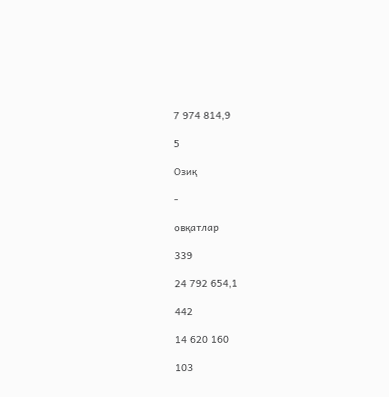7 974 814,9

5

Озиқ

-

овқатлар

339

24 792 654,1

442

14 620 160

103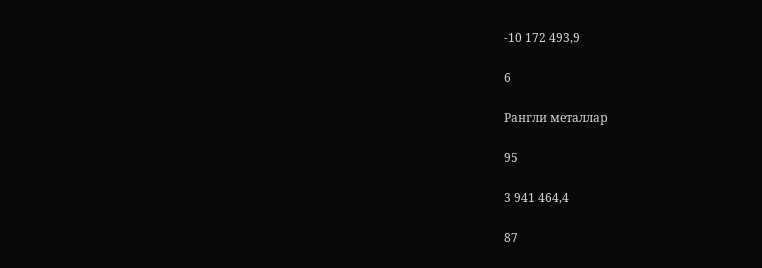-10 172 493,9

6

Рангли металлар

95

3 941 464,4

87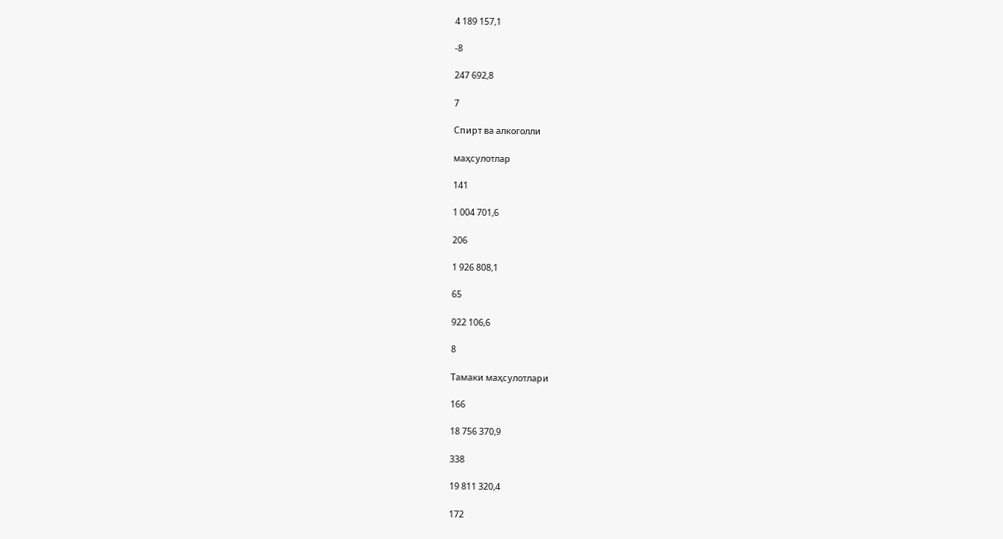4 189 157,1

-8

247 692,8

7

Спирт ва алкоголли

маҳсулотлар

141

1 004 701,6

206

1 926 808,1

65

922 106,6

8

Тамаки маҳсулотлари

166

18 756 370,9

338

19 811 320,4

172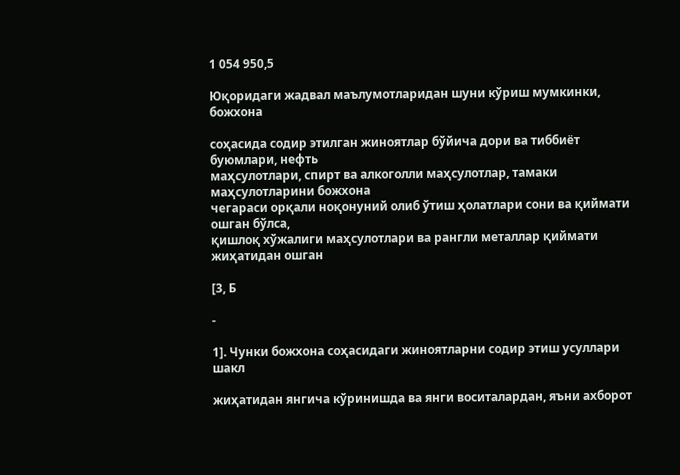1 054 950,5

Юқоридаги жадвал маълумотларидан шуни кўриш мумкинки, божхона

соҳасида содир этилган жиноятлар бўйича дори ва тиббиёт буюмлари, нефть
маҳсулотлари, спирт ва алкоголли маҳсулотлар, тамаки маҳсулотларини божхона
чегараси орқали ноқонуний олиб ўтиш ҳолатлари сони ва қиймати ошган бўлса,
қишлоқ хўжалиги маҳсулотлари ва рангли металлар қиймати жиҳатидан ошган

[3, Б

-

1]. Чунки божхона соҳасидаги жиноятларни содир этиш усуллари шакл

жиҳатидан янгича кўринишда ва янги воситалардан, яъни ахборот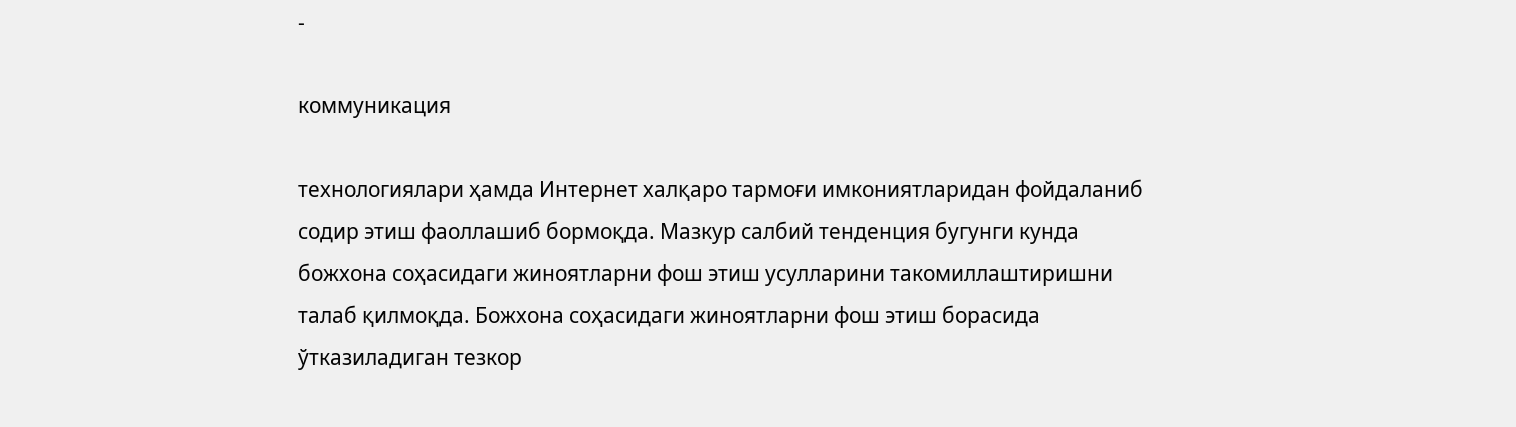-

коммуникация

технологиялари ҳамда Интернет халқаро тармоғи имкониятларидан фойдаланиб
содир этиш фаоллашиб бормоқда. Мазкур салбий тенденция бугунги кунда
божхона соҳасидаги жиноятларни фош этиш усулларини такомиллаштиришни
талаб қилмоқда. Божхона соҳасидаги жиноятларни фош этиш борасида
ўтказиладиган тезкор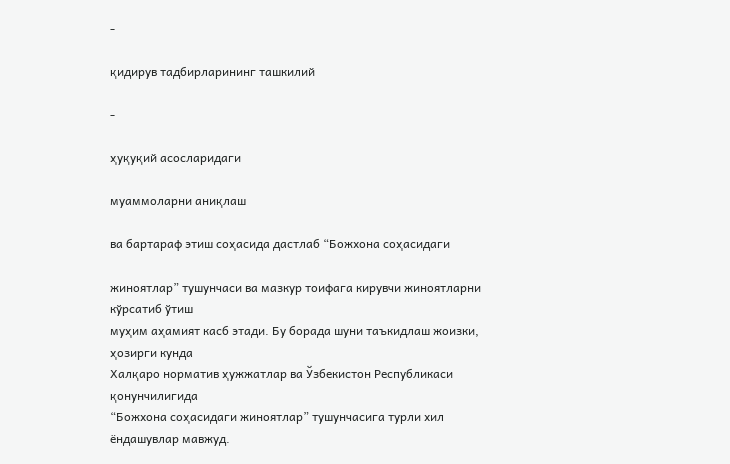-

қидирув тадбирларининг ташкилий

-

ҳуқуқий асосларидаги

муаммоларни аниқлаш

ва бартараф этиш соҳасида дастлаб “Божхона соҳасидаги

жиноятлар” тушунчаси ва мазкур тоифага кирувчи жиноятларни кўрсатиб ўтиш
муҳим аҳамият касб этади. Бу борада шуни таъкидлаш жоизки, ҳозирги кунда
Халқаро норматив ҳужжатлар ва Ўзбекистон Республикаси қонунчилигида
“Божхона соҳасидаги жиноятлар” тушунчасига турли хил ёндашувлар мавжуд.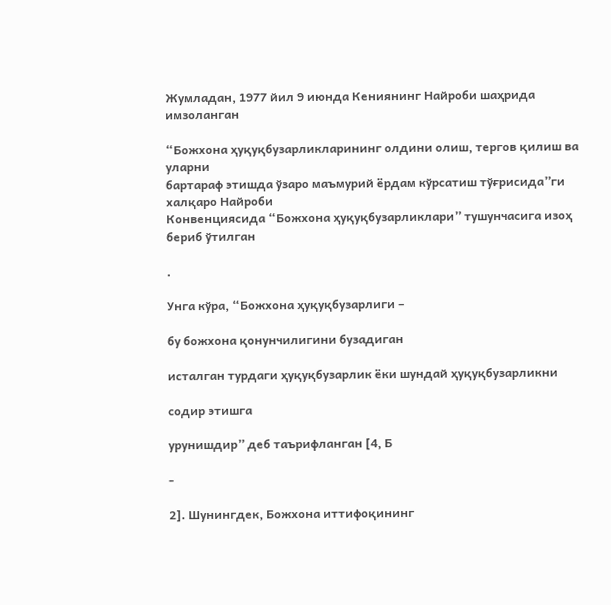Жумладан, 1977 йил 9 июнда Кениянинг Найроби шаҳрида имзоланган

“Божхона ҳуқуқбузарликларининг олдини олиш, тергов қилиш ва уларни
бартараф этишда ўзаро маъмурий ёрдам кўрсатиш тўғрисида”ги халқаро Найроби
Конвенциясида “Божхона ҳуқуқбузарликлари” тушунчасига изоҳ бериб ўтилган

.

Унга кўра, “Божхона ҳуқуқбузарлиги –

бу божхона қонунчилигини бузадиган

исталган турдаги ҳуқуқбузарлик ёки шундай ҳуқуқбузарликни

содир этишга

урунишдир” деб таърифланган [4, Б

-

2]. Шунингдек, Божхона иттифоқининг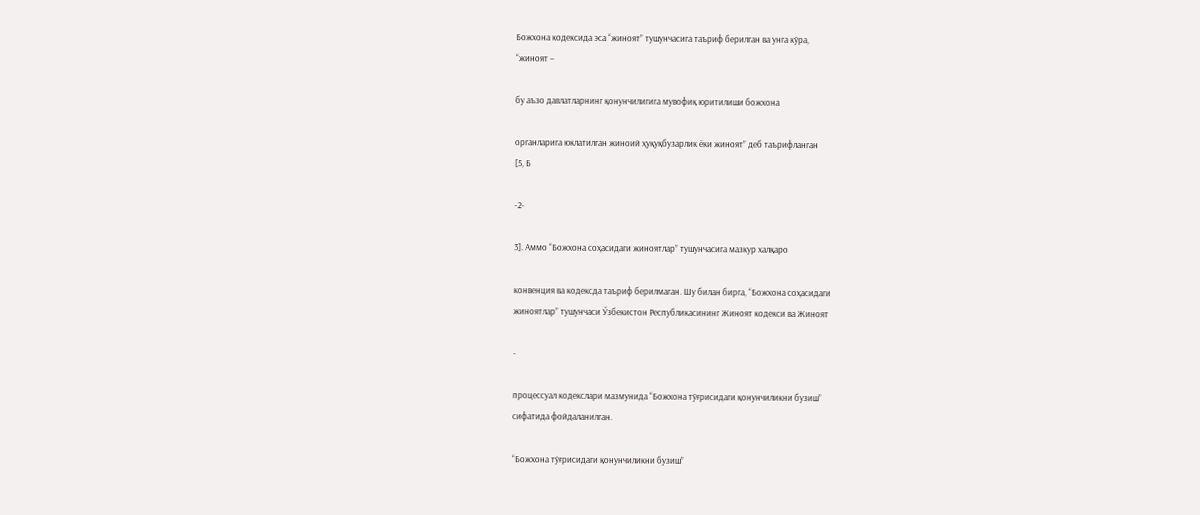Божхона кодексида эса “жиноят” тушунчасига таъриф берилган ва унга кўра,
“жиноят –

бу аъзо давлатларнинг қонунчилигига мувофиқ юритилиши божхона

органларига юклатилган жиноий ҳуқуқбузарлик ёки жиноят” деб таърифланган
[5, Б

-2-

3]. Аммо “Божхона соҳасидаги жиноятлар” тушунчасига мазкур халқаро

конвенция ва кодексда таъриф берилмаган. Шу билан бирга, “Божхона соҳасидаги
жиноятлар” тушунчаси Ўзбекистон Республикасининг Жиноят кодекси ва Жиноят

-

процессуал кодекслари мазмунида “Божхона тўғрисидаги қонунчиликни бузиш”
сифатида фойдаланилган.

“Божхона тўғрисидаги қонунчиликни бузиш”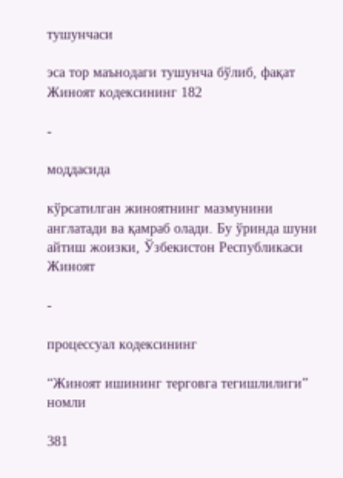тушунчаси

эса тор маънодаги тушунча бўлиб, фақат Жиноят кодексининг 182

-

моддасида

кўрсатилган жиноятнинг мазмунини англатади ва қамраб олади. Бу ўринда шуни
айтиш жоизки, Ўзбекистон Республикаси Жиноят

-

процессуал кодексининг

“Жиноят ишининг терговга тегишлилиги” номли

381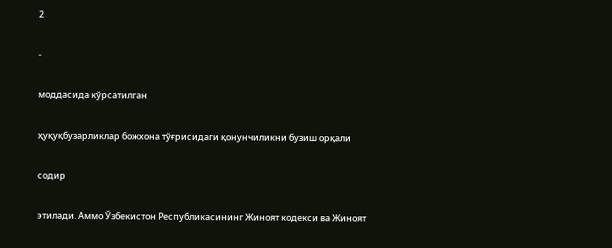2

-

моддасида кўрсатилган

ҳуқуқбузарликлар божхона тўғрисидаги қонунчиликни бузиш орқали

содир

этилади. Аммо Ўзбекистон Республикасининг Жиноят кодекси ва Жиноят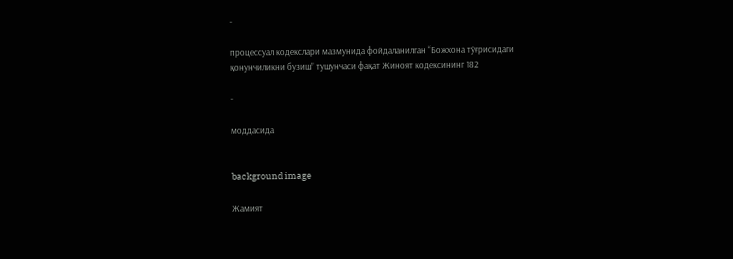-

процессуал кодекслари мазмунида фойдаланилган “Божхона тўғрисидаги
қонунчиликни бузиш” тушунчаси фақат Жиноят кодексининг 182

-

моддасида


background image

Жамият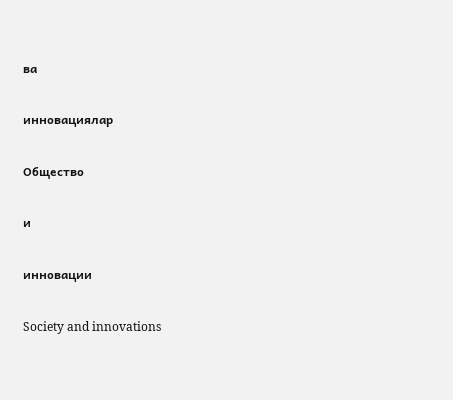ва

инновациялар

Общество

и

инновации

Society and innovations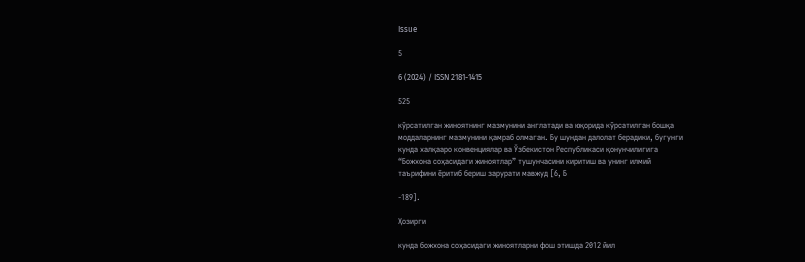Issue

5

6 (2024) / ISSN 2181-1415

525

кўрсатилган жиноятнинг мазмунини англатади ва юқорида кўрсатилган бошқа
моддаларнинг мазмунини қамраб олмаган. Бу шундан далолат берадики, бугунги
кунда халқааро конвенциялар ва Ўзбекистон Республикаси қонунчилигига
“Божхона соҳасидаги жиноятлар” тушунчасини киритиш ва унинг илмий
таърифини ёритиб бериш зарурати мавжуд [6, Б

-189].

Ҳозирги

кунда божхона соҳасидаги жиноятларни фош этишда 2012 йил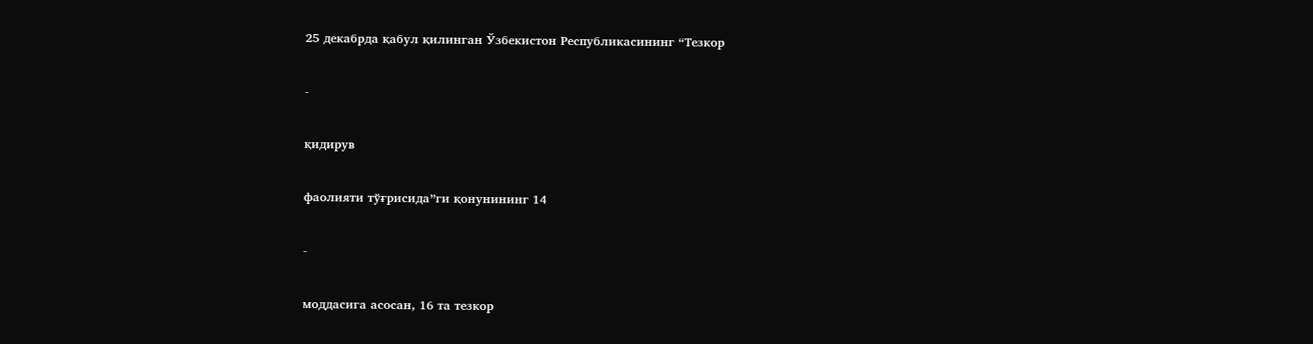25 декабрда қабул қилинган Ўзбекистон Республикасининг “Тезкор

-

қидирув

фаолияти тўғрисида”ги қонунининг 14

-

моддасига асосан, 16 та тезкор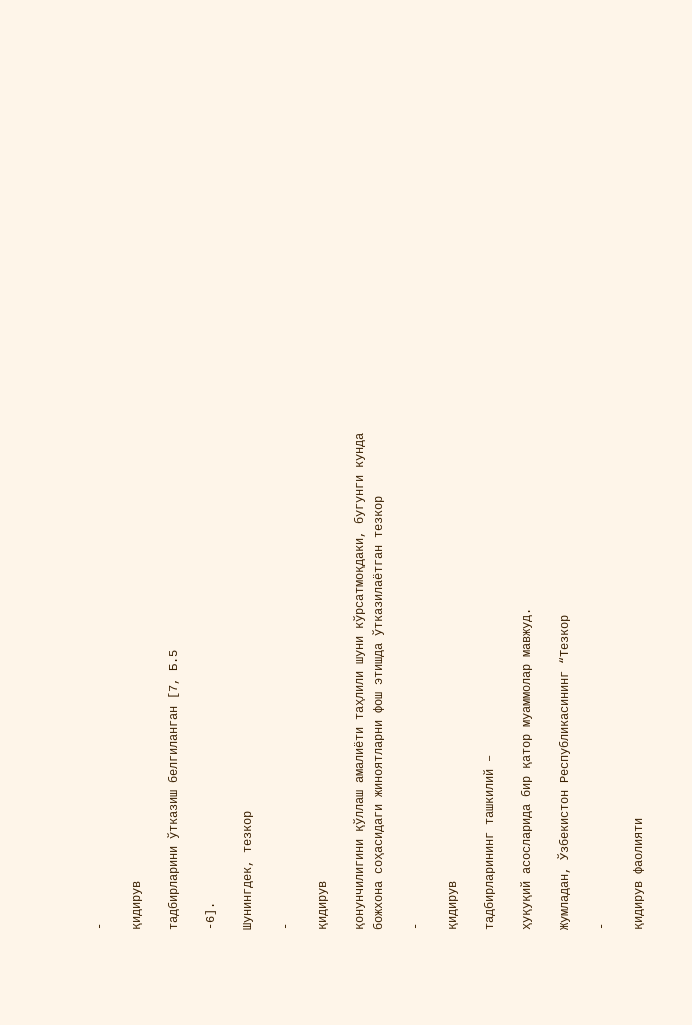-

қидирув

тадбирларини ўтказиш белгиланган [7, Б.5

-6].

Шунингдек, тезкор

-

қидирув

қонунчилигини қўллаш амалиёти таҳлили шуни кўрсатмоқдаки, бугунги кунда
божхона соҳасидаги жиноятларни фош этишда ўтказилаётган тезкор

-

қидирув

тадбирларининг ташкилий –

ҳуқуқий асосларида бир қатор муаммолар мавжуд.

Жумладан, Ўзбекистон Республикасининг “Тезкор

-

қидирув фаолияти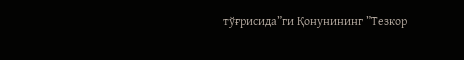тўғрисида”ги Қонунининг ”Тезкор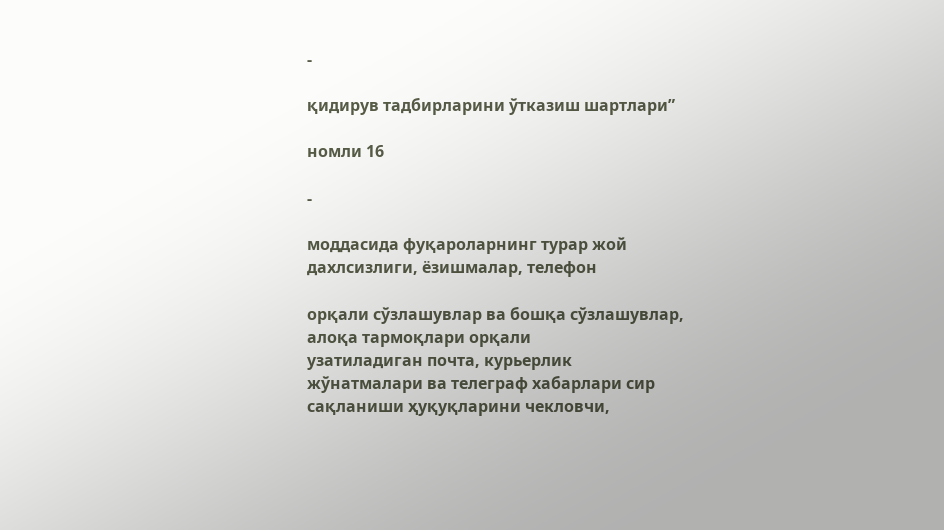-

қидирув тадбирларини ўтказиш шартлари”

номли 16

-

моддасида фуқароларнинг турар жой дахлсизлиги, ёзишмалар, телефон

орқали сўзлашувлар ва бошқа сўзлашувлар, алоқа тармоқлари орқали
узатиладиган почта, курьерлик жўнатмалари ва телеграф хабарлари сир
сақланиши ҳуқуқларини чекловчи,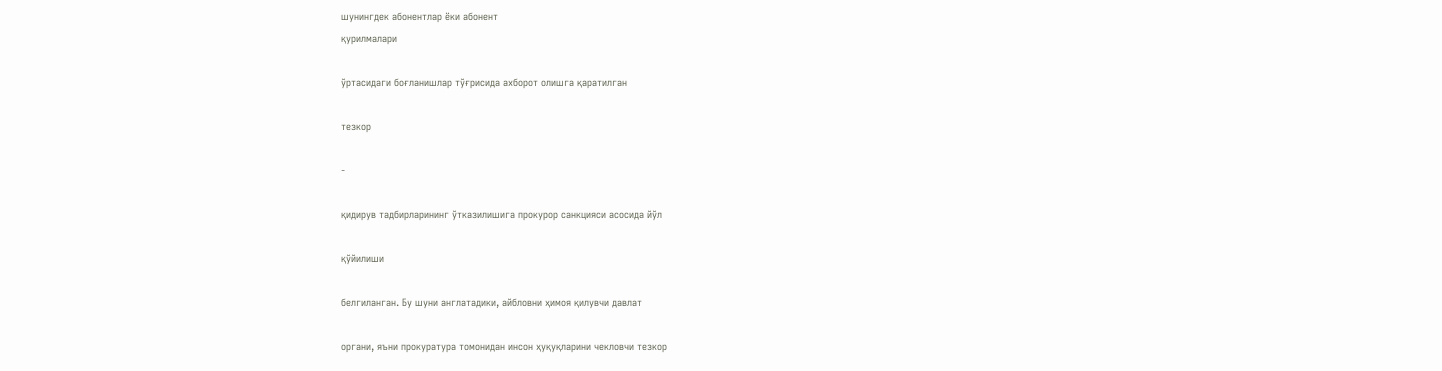шунингдек абонентлар ёки абонент
қурилмалари

ўртасидаги боғланишлар тўғрисида ахборот олишга қаратилган

тезкор

-

қидирув тадбирларининг ўтказилишига прокурор санкцияси асосида йўл

қўйилиши

белгиланган. Бу шуни англатадики, айбловни ҳимоя қилувчи давлат

органи, яъни прокуратура томонидан инсон ҳуқуқларини чекловчи тезкор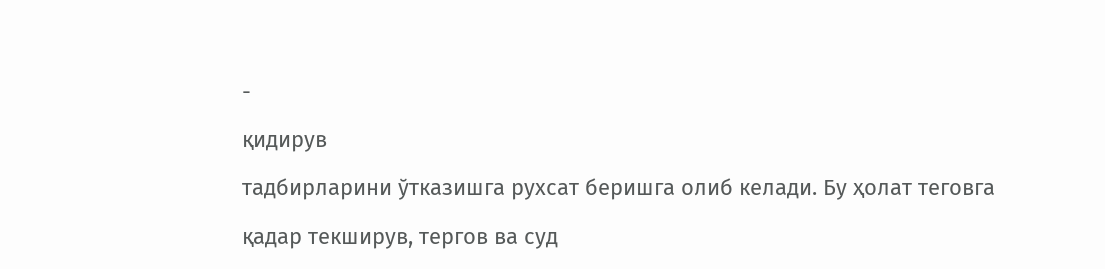-

қидирув

тадбирларини ўтказишга рухсат беришга олиб келади. Бу ҳолат теговга

қадар текширув, тергов ва суд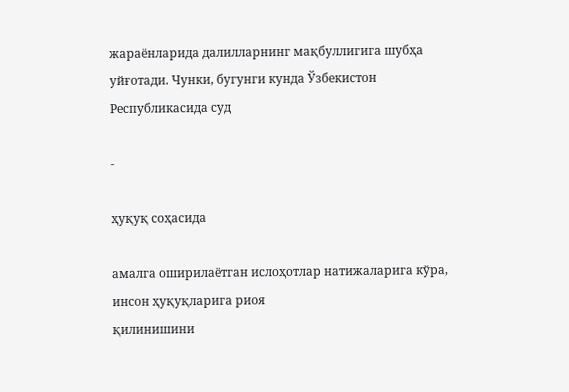жараёнларида далилларнинг мақбуллигига шубҳа
уйғотади. Чунки, бугунги кунда Ўзбекистон Республикасида суд

-

ҳуқуқ соҳасида

амалга оширилаётган ислоҳотлар натижаларига кўра, инсон ҳуқуқларига риоя
қилинишини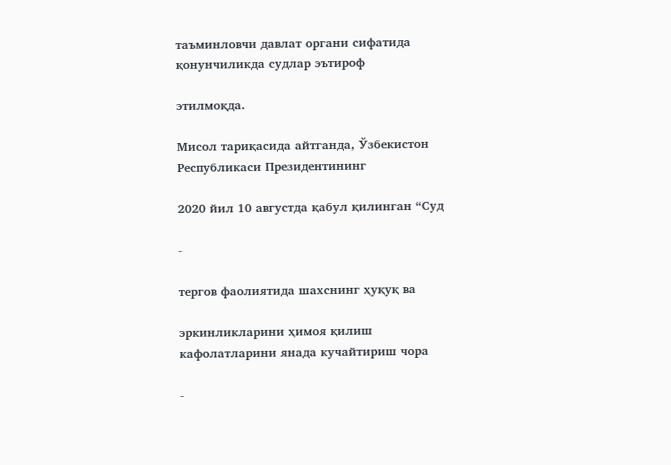таъминловчи давлат органи сифатида қонунчиликда судлар эътироф

этилмоқда.

Мисол тариқасида айтганда, Ўзбекистон Республикаси Президентининг

2020 йил 10 августда қабул қилинган “Суд

-

тергов фаолиятида шахснинг ҳуқуқ ва

эркинликларини ҳимоя қилиш кафолатларини янада кучайтириш чора

-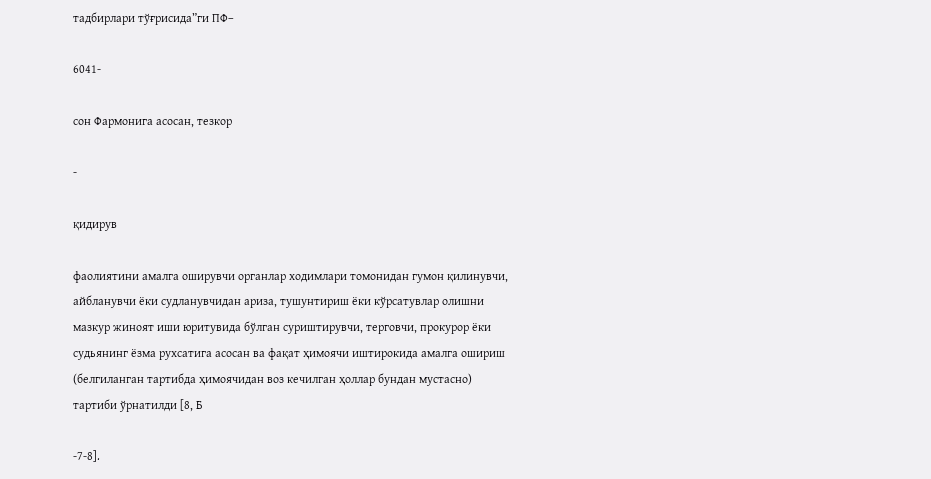тадбирлари тўғрисида”ги ПФ–

6041-

сон Фармонига асосан, тезкор

-

қидирув

фаолиятини амалга оширувчи органлар ходимлари томонидан гумон қилинувчи,
айбланувчи ёки судланувчидан ариза, тушунтириш ёки кўрсатувлар олишни
мазкур жиноят иши юритувида бўлган суриштирувчи, терговчи, прокурор ёки
судьянинг ёзма рухсатига асосан ва фақат ҳимоячи иштирокида амалга ошириш
(белгиланган тартибда ҳимоячидан воз кечилган ҳоллар бундан мустасно)
тартиби ўрнатилди [8, Б

-7-8].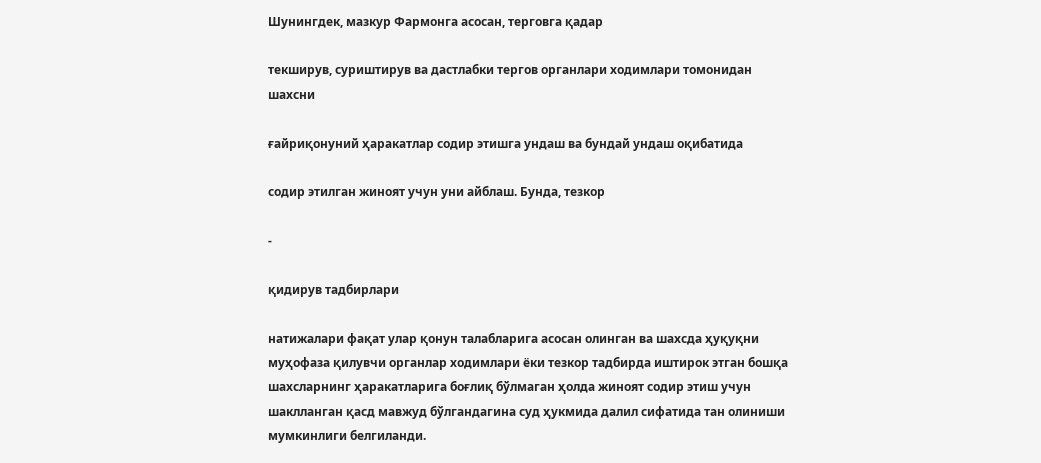Шунингдек, мазкур Фармонга асосан, терговга қадар

текширув, суриштирув ва дастлабки тергов органлари ходимлари томонидан
шахсни

ғайриқонуний ҳаракатлар содир этишга ундаш ва бундай ундаш оқибатида

содир этилган жиноят учун уни айблаш. Бунда, тезкор

-

қидирув тадбирлари

натижалари фақат улар қонун талабларига асосан олинган ва шахсда ҳуқуқни
муҳофаза қилувчи органлар ходимлари ёки тезкор тадбирда иштирок этган бошқа
шахсларнинг ҳаракатларига боғлиқ бўлмаган ҳолда жиноят содир этиш учун
шаклланган қасд мавжуд бўлгандагина суд ҳукмида далил сифатида тан олиниши
мумкинлиги белгиланди.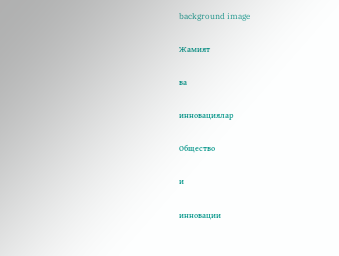background image

Жамият

ва

инновациялар

Общество

и

инновации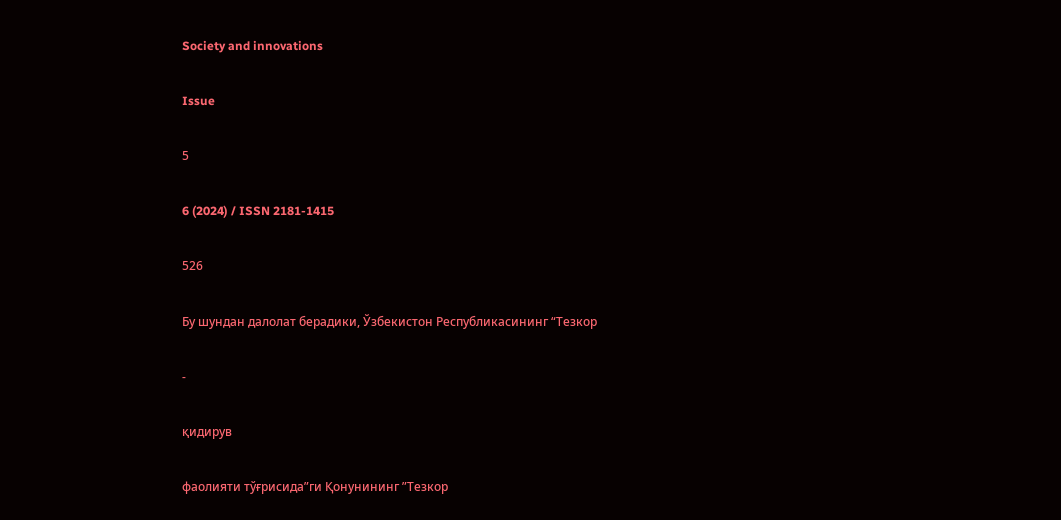Society and innovations

Issue

5

6 (2024) / ISSN 2181-1415

526

Бу шундан далолат берадики, Ўзбекистон Республикасининг “Тезкор

-

қидирув

фаолияти тўғрисида”ги Қонунининг ”Тезкор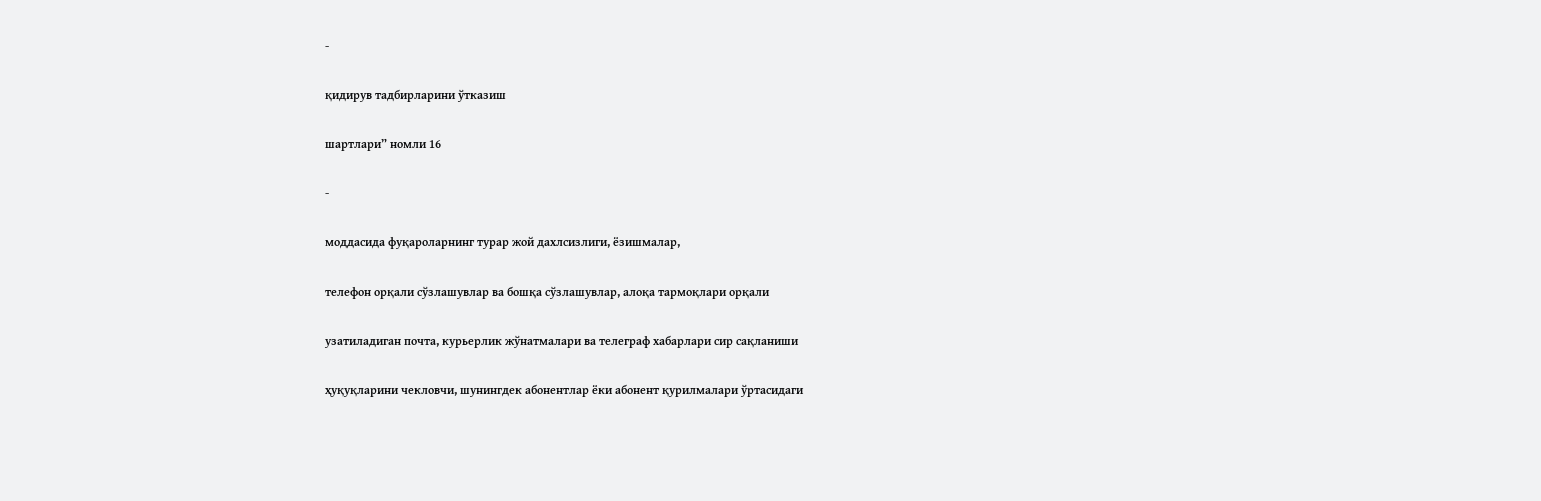-

қидирув тадбирларини ўтказиш

шартлари” номли 16

-

моддасида фуқароларнинг турар жой дахлсизлиги, ёзишмалар,

телефон орқали сўзлашувлар ва бошқа сўзлашувлар, алоқа тармоқлари орқали

узатиладиган почта, курьерлик жўнатмалари ва телеграф хабарлари сир сақланиши

ҳуқуқларини чекловчи, шунингдек абонентлар ёки абонент қурилмалари ўртасидаги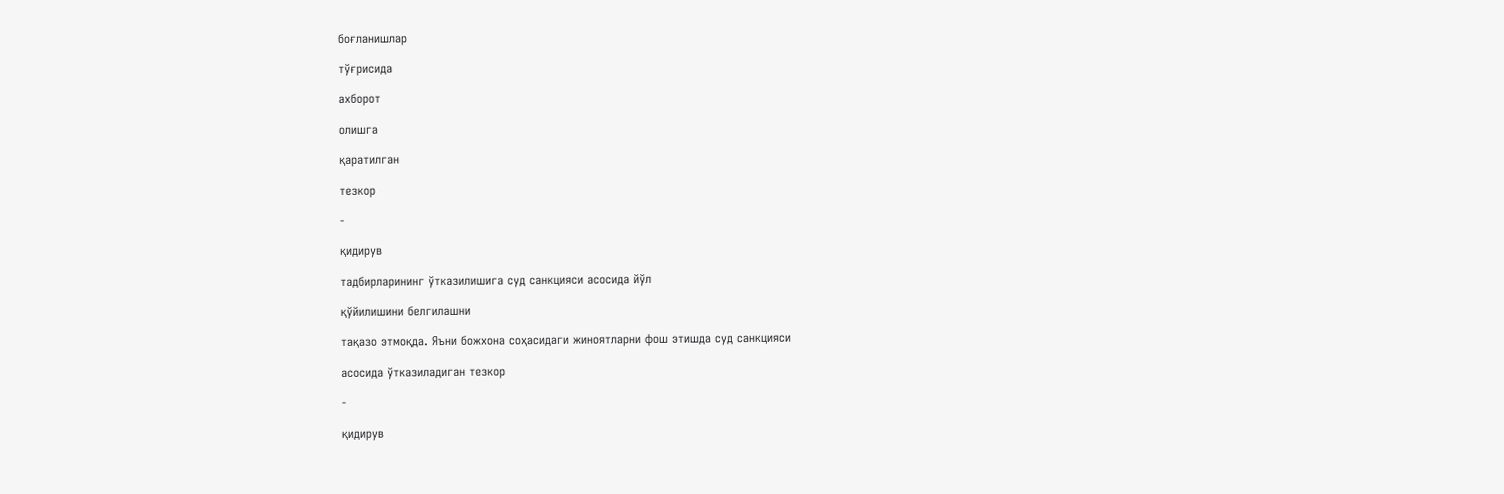боғланишлар

тўғрисида

ахборот

олишга

қаратилган

тезкор

-

қидирув

тадбирларининг ўтказилишига суд санкцияси асосида йўл

қўйилишини белгилашни

тақазо этмоқда. Яъни божхона соҳасидаги жиноятларни фош этишда суд санкцияси

асосида ўтказиладиган тезкор

-

қидирув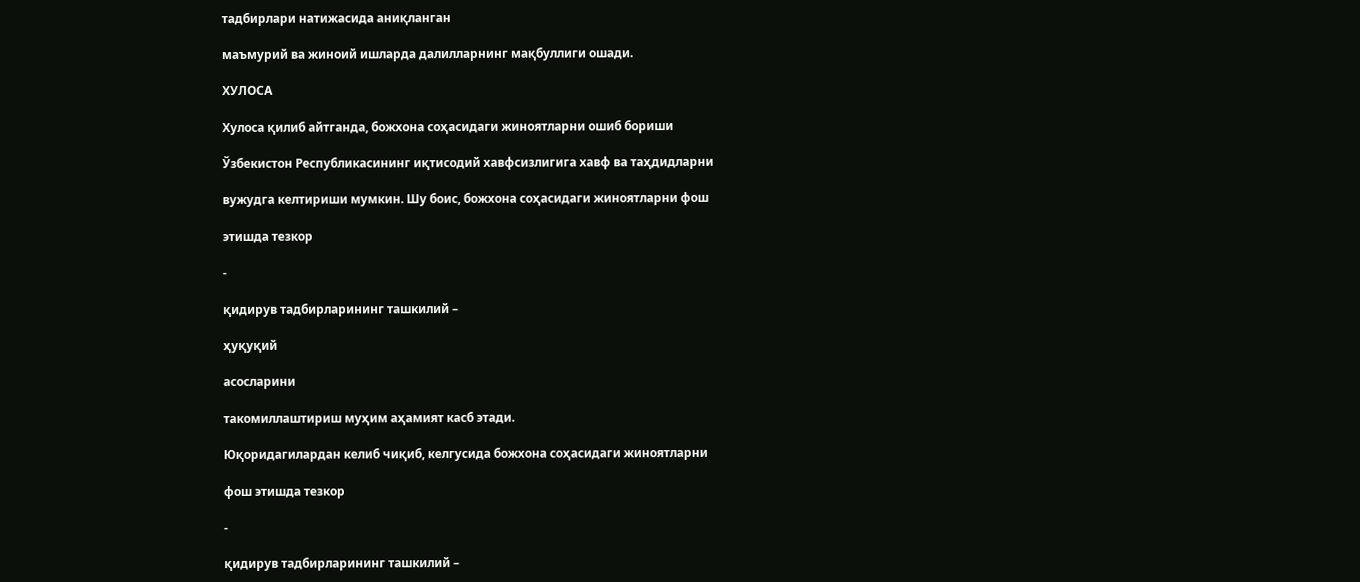тадбирлари натижасида аниқланган

маъмурий ва жиноий ишларда далилларнинг мақбуллиги ошади.

ХУЛОСА

Хулоса қилиб айтганда, божхона соҳасидаги жиноятларни ошиб бориши

Ўзбекистон Республикасининг иқтисодий хавфсизлигига хавф ва таҳдидларни

вужудга келтириши мумкин. Шу боис, божхона соҳасидаги жиноятларни фош

этишда тезкор

-

қидирув тадбирларининг ташкилий –

ҳуқуқий

асосларини

такомиллаштириш муҳим аҳамият касб этади.

Юқоридагилардан келиб чиқиб, келгусида божхона соҳасидаги жиноятларни

фош этишда тезкор

-

қидирув тадбирларининг ташкилий –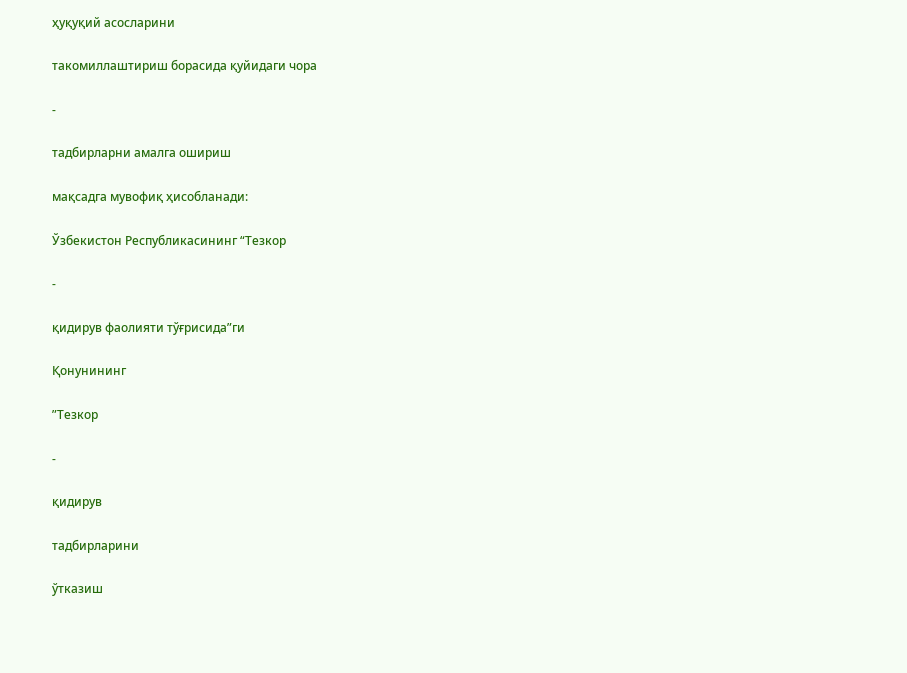ҳуқуқий асосларини

такомиллаштириш борасида қуйидаги чора

-

тадбирларни амалга ошириш

мақсадга мувофиқ ҳисобланади:

Ўзбекистон Республикасининг “Тезкор

-

қидирув фаолияти тўғрисида”ги

Қонунининг

”Тезкор

-

қидирув

тадбирларини

ўтказиш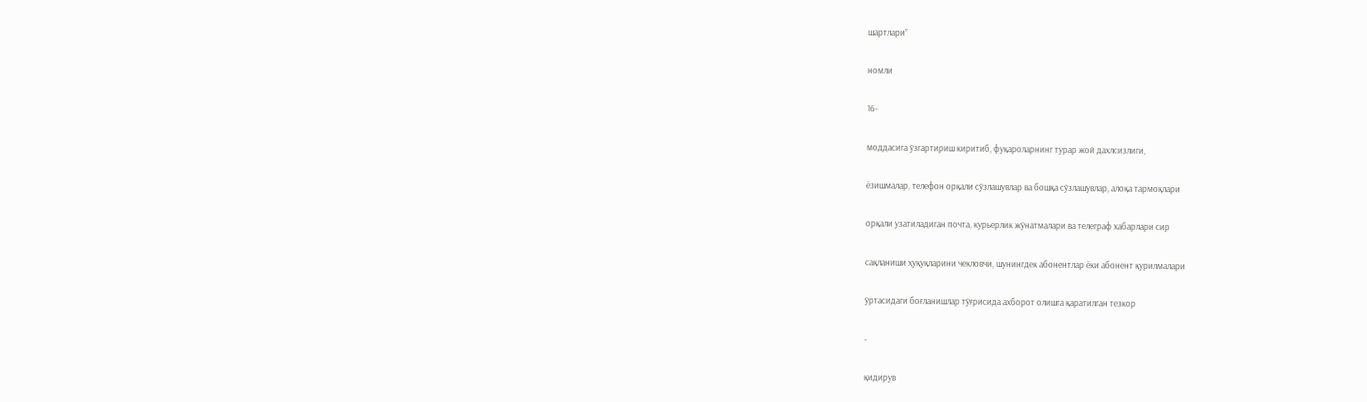шартлари”

номли

16-

моддасига ўзгартириш киритиб, фуқароларнинг турар жой дахлсизлиги,

ёзишмалар, телефон орқали сўзлашувлар ва бошқа сўзлашувлар, алоқа тармоқлари

орқали узатиладиган почта, курьерлик жўнатмалари ва телеграф хабарлари сир

сақланиши ҳуқуқларини чекловчи, шунингдек абонентлар ёки абонент қурилмалари

ўртасидаги боғланишлар тўғрисида ахборот олишга қаратилган тезкор

-

қидирув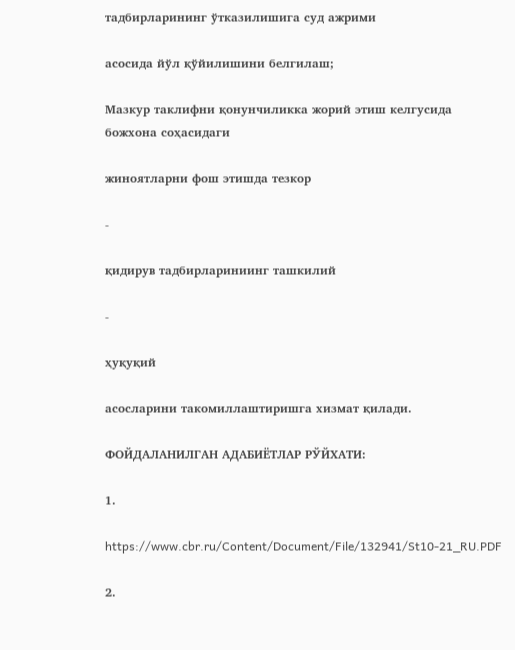тадбирларининг ўтказилишига суд ажрими

асосида йўл қўйилишини белгилаш;

Мазкур таклифни қонунчиликка жорий этиш келгусида божхона соҳасидаги

жиноятларни фош этишда тезкор

-

қидирув тадбирлариниинг ташкилий

-

ҳуқуқий

асосларини такомиллаштиришга хизмат қилади.

ФОЙДАЛАНИЛГАН АДАБИЁТЛАР РЎЙХАТИ:

1.

https://www.cbr.ru/Content/Document/File/132941/St10-21_RU.PDF

2.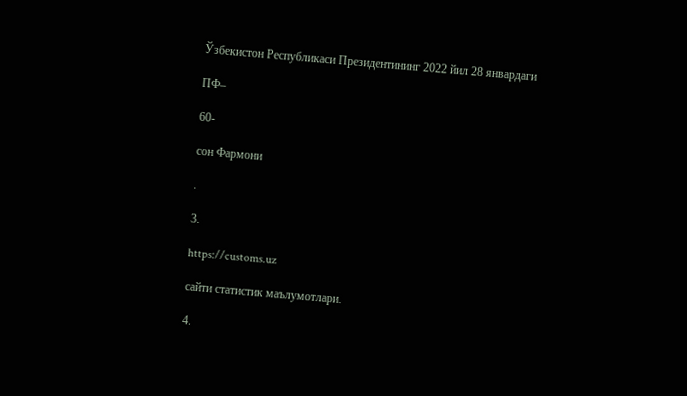Ўзбекистон Республикаси Президентининг 2022 йил 28 январдаги

ПФ–

60-

сон Фармони

.

3.

https://customs.uz

сайти статистик маълумотлари.

4.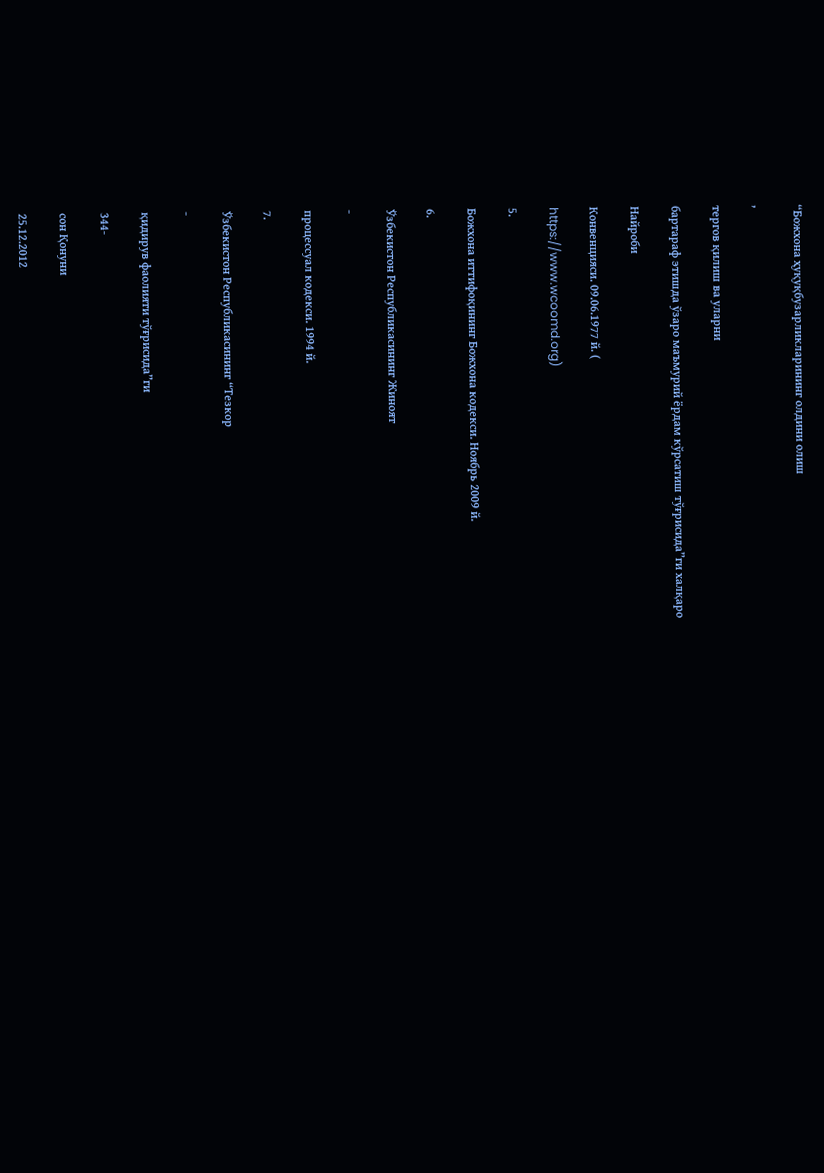“Божхона ҳуқуқбузарликларининг олдини олиш

,

тергов қилиш ва уларни

бартараф этишда ўзаро маъмурий ёрдам кўрсатиш тўғрисида”ги халқаро

Найроби

Конвенцияси. 09.06.1977 й. (

https://www.wcoomd.org)

5.

Божхона иттифоқининг Божхона кодекси. Ноябрь 2009 й.

6.

Ўзбекистон Республикасининг Жиноят

-

процессуал кодекси. 1994 й.

7.

Ўзбекистон Республикасининг “Тезкор

-

қидирув фаолияти тўғрисида”ги

344-

сон Қонуни

25.12.2012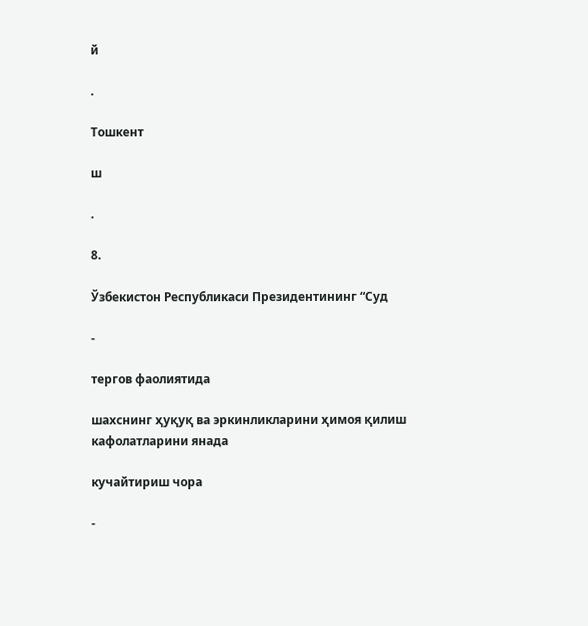й

.

Тошкент

ш

.

8.

Ўзбекистон Республикаси Президентининг “Суд

-

тергов фаолиятида

шахснинг ҳуқуқ ва эркинликларини ҳимоя қилиш кафолатларини янада

кучайтириш чора

-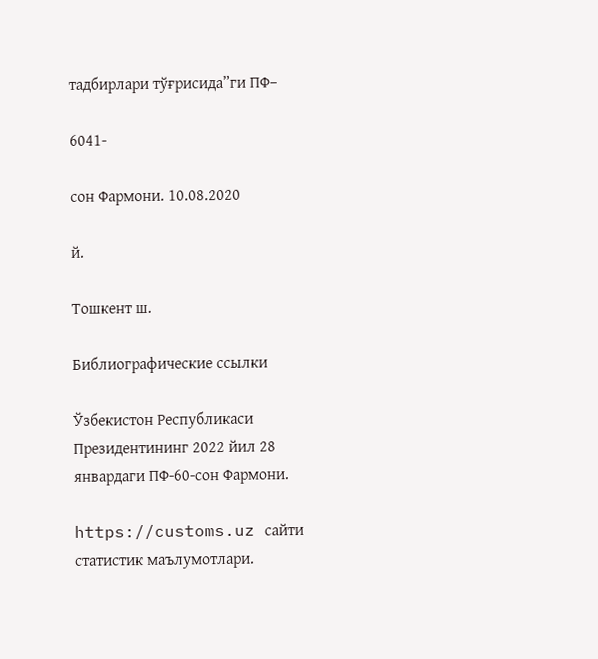тадбирлари тўғрисида”ги ПФ–

6041-

сон Фармони. 10.08.2020

й.

Тошкент ш.

Библиографические ссылки

Ўзбекистон Республикаси Президентининг 2022 йил 28 январдаги ПФ-60-сон Фармони.

https://customs.uz сайти статистик маълумотлари.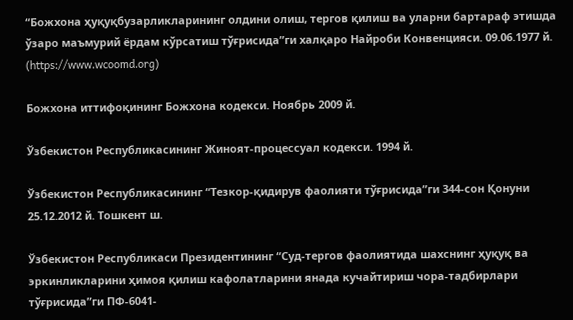“Божхона ҳуқуқбузарликларининг олдини олиш, тергов қилиш ва уларни бартараф этишда ўзаро маъмурий ёрдам кўрсатиш тўғрисида”ги халқаро Найроби Конвенцияси. 09.06.1977 й. (https://www.wcoomd.org)

Божхона иттифоқининг Божхона кодекси. Ноябрь 2009 й.

Ўзбекистон Республикасининг Жиноят-процессуал кодекси. 1994 й.

Ўзбекистон Республикасининг “Тезкор-қидирув фаолияти тўғрисида”ги 344-сон Қонуни 25.12.2012 й. Тошкент ш.

Ўзбекистон Республикаси Президентининг “Суд-тергов фаолиятида шахснинг ҳуқуқ ва эркинликларини ҳимоя қилиш кафолатларини янада кучайтириш чора-тадбирлари тўғрисида”ги ПФ-6041-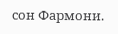сон Фармони.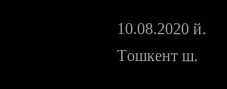10.08.2020 й. Тошкент ш.